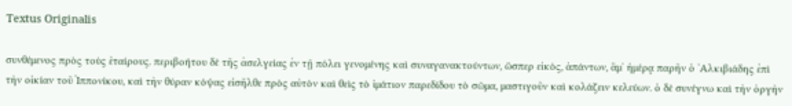Textus Originalis

συνθέμενος πρὸς τοὺς ἑταίρους. περιβοήτου δὲ τῆς ἀσελγείας ἐν τῇ πόλει γενομένης καὶ συναγανακτούντων, ὥσπερ εἰκός, ἁπάντων, ἅμ᾽ ἡμέρᾳ παρῆν ὁ ᾿Αλκιβιάδης ἐπὶ τὴν οἰκίαν τοῦ Ἱππονίκου, καὶ τὴν θύραν κόψας εἰσῆλθε πρὸς αὐτὸν καὶ θεὶς τὸ ἱμάτιον παρεδίδου τὸ σῶμα, μαστιγοῦν καὶ κολάζειν κελεύων. ὁ δὲ συνέγνω καὶ τὴν ὀργὴν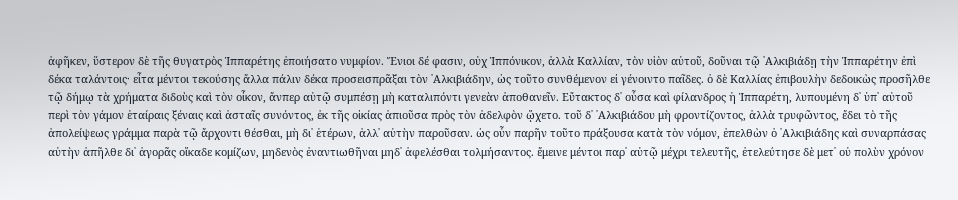ἀφῆκεν, ὕστερον δὲ τῆς θυγατρὸς Ἱππαρέτης ἐποιήσατο νυμφίον. Ἔνιοι δέ φασιν, οὐχ Ἱππόνικον, ἀλλὰ Καλλίαν, τὸν υἱὸν αὐτοῦ, δοῦναι τῷ ᾿Αλκιβιάδῃ τὴν Ἱππαρέτην ἐπὶ δέκα ταλάντοις· εἶτα μέντοι τεκούσης ἄλλα πάλιν δέκα προσεισπρᾶξαι τὸν ᾿Αλκιβιάδην, ὡς τοῦτο συνθέμενον εἰ γένοιντο παῖδες. ὁ δὲ Καλλίας ἐπιβουλὴν δεδοικὼς προσῆλθε τῷ δήμῳ τὰ χρήματα διδοὺς καὶ τὸν οἶκον, ἄνπερ αὐτῷ συμπέσῃ μὴ καταλιπόντι γενεὰν ἀποθανεῖν. Εὔτακτος δ᾽ οὖσα καὶ φίλανδρος ἡ Ἱππαρέτη, λυπουμένη δ᾽ ὑπ᾽ αὐτοῦ περὶ τὸν γάμον ἑταίραις ξέναις καὶ ἀσταῖς συνόντος, ἐκ τῆς οἰκίας ἀπιοῦσα πρὸς τὸν ἀδελφὸν ᾤχετο. τοῦ δ᾽ ᾿Αλκιβιάδου μὴ φροντίζοντος, ἀλλὰ τρυφῶντος, ἔδει τὸ τῆς ἀπολείψεως γράμμα παρὰ τῷ ἄρχοντι θέσθαι, μὴ δι᾽ ἑτέρων, ἀλλ᾽ αὐτὴν παροῦσαν. ὡς οὖν παρῆν τοῦτο πράξουσα κατὰ τὸν νόμον, ἐπελθὼν ὁ ᾿Αλκιβιάδης καὶ συναρπάσας αὐτὴν ἀπῆλθε δι᾽ ἀγορᾶς οἴκαδε κομίζων, μηδενὸς ἐναντιωθῆναι μηδ᾽ ἀφελέσθαι τολμήσαντος. ἔμεινε μέντοι παρ᾽ αὐτῷ μέχρι τελευτῆς, ἐτελεύτησε δὲ μετ᾽ οὐ πολὺν χρόνον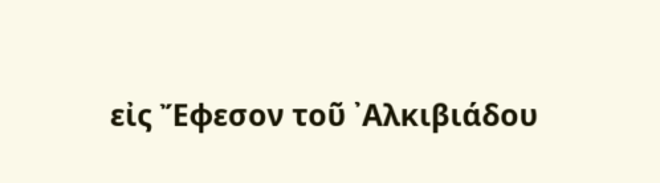εἰς Ἔφεσον τοῦ ᾿Αλκιβιάδου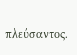πλεύσαντος.